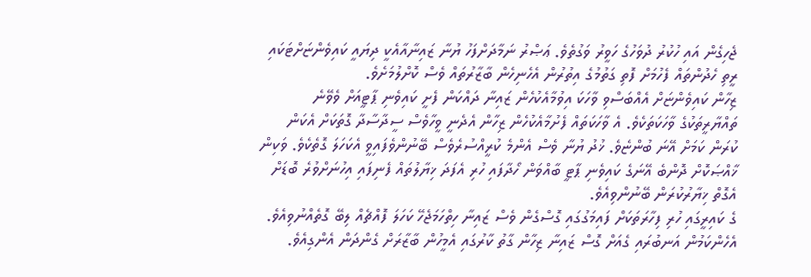ޖެހިގެން އައި ހުކުރު ދުވަހުގެ ހަވީރު ވަގުތެވެ. ޢަޞްރު ނަމާދަށްފަހު ޔުނާ ޒައިނާއާއެކީ ދިޔައީ ކައިވެންޏަށްޓަކައި ރީތި ހެދުންތައް ފެހުމަށް ފޮތި ގަތުމުގެ އިތުރުން އެހެނިހެން ބާޒާރުތައް ވެސް ކޮށްލުމަށެވެ.
ޒިހާން ކައިވެންޏަށް އެއްބަސްވި ވާހަކަ އިވުމާއެކުހެން ޒައިނާ ދައްކަން ފެށީ ކައިވެނި ޕާޓީއަށް ވެވޭނެ ތައްޔާރީތަކުގެ ވާހަކަތަކެވެ. އެ ވާހަކަތައް ފެށުމާއެކުހެން ޒިހާން އެދެނީ ވީހާވެސް ސީދާސާދާ ގޮތަކަށް އެކަން ކުރަން ކަމަށް އޭނަ ބުންޏެވެ. ޚުދު ޔުނާ ވެސް އެންމެ ކުރީއްސުރެވެސް ބޭނުންވެފައިވީ އެކަހަލަ ގޮތެކެވެ. ވަކިން ޚާއްޞަކޮށް ދޮންބެ އޭނަގެ ކައިވެނި ޕާޓީ ބާއްވަން ހޯދާފައި ހުރި އެފަދަ ޚިޔާލުތައް ފެނިފައި އިހުނަށްވުރެ ބޮޑަށް އެގޮތް ޚިޔާރުކުރަން ބޭނުންވިއެވެ.
ގެ ކައިރީގައި ހުރި ފިހާރަތަކަށް ފައިމަގުގައި ގޮސްގެން ވެސް ޒައިނާ ހިތްހަމަޖެހޭ ކަހަލަ ފޮއްޗެއް ލިބޭ ގޮތެއްނުވިއެވެ. އެހެންކަމުން އަނބުރައި ގެއަށް ގޮސް ޒައިނާ ޒިހާން ގާތު ކާރުގައި އެމީހުން ބާޒާރަށް ގެންދަން އެންގިއެވެ.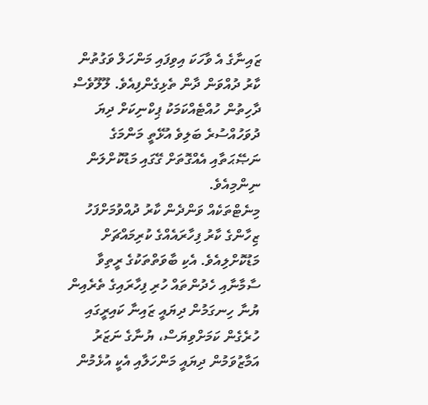ޒައިނާގެ އެ ވާހަކަ އިވިފައި މަންހަލް ވަގުތުން ކާރު ދުއްވަން ދާން ތެޅިގެންފިއެވެ. ލޫލޫވެސް ދާހިތުން ހުއްޓެއްކަމަކު ޕިކްނިކަށް ދިޔަ ދުވަހުއްސުރެ ބަލިވެ އުޅޭތީ މަންމަގެ ނަޞޭޙަތާއި އެއްގޮތަށް ގޭގައި މަޑުކޮށްލަން ނިންމިއެވެ.
މިނެޓްތަކެއް ވަންދެން ކާރު ދުއްވުމަށްފަހު ޒިހާންގެ ކާރު ފިހާރައެއްގެ ކުރިމައްޗަށް މަޑުކޮށްލިއެވެ. އެކި ބާވަތްތަކުގެ ރީތިވާ ސާމާނާއި ހެދުންތައް ހުރި ފިހާރައިގެ ތެރެއިން ޔުނާ ހިނގަމުން ދިޔައީ ޒައިނާ ކައިރީގައި ހުރެގެން ކަމަށްވިޔަސް، ޔުނާގެ ނަޒަރު އަމާޒުވަމުން ދިޔައީ މަންހަލާއި އެކީ އުޅެމުން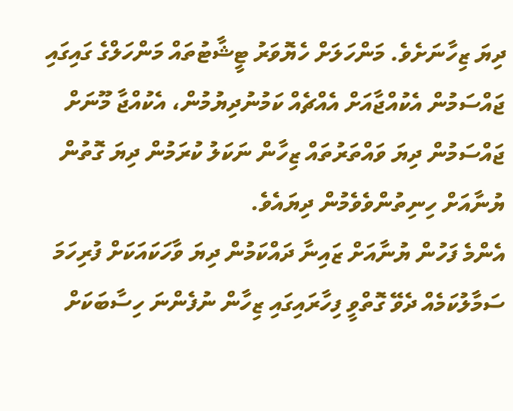ދިޔަ ޒިހާނަށެވެ. މަންހަލަށް ހެޔޮވަރު ޓީޝާޓުތައް މަންހަލްގެ ގައިގައި ޖައްސަމުން އެކުއްޖާއަށް އެއްޗެއް ކަމުނުދިޔުމުން، އެކުއްޖާ މޫނަށް ޖައްސަމުން ދިޔަ ވައްތަރުތައް ޒިހާން ނަކަލު ކުރަމުން ދިޔަ ގޮތުން ޔުނާއަށް ހިނިތުންވެވެމުން ދިޔައެވެ.
އެންމެ ފަހުން ޔުނާއަށް ޒައިނާ ދައްކަމުން ދިޔަ ވާހަކައަކަށް ފުރިހަމަ ސަމާލުކަމެއް ދެވޭ ގޮތްވީ ފިހާރައިގައި ޒިހާން ނުފެންނަ ހިސާބަކަށް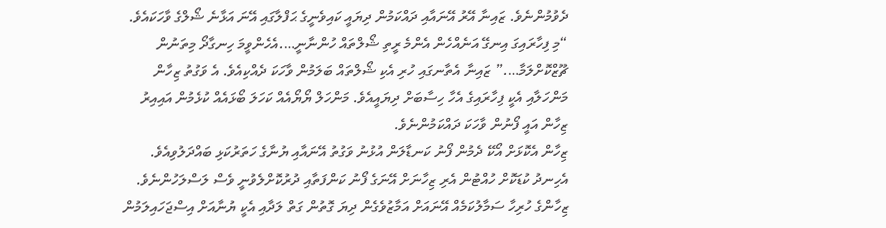ދެވުމުންނެވެ. ޒައިނާ އޭރު އޭނައާއި ދައްކަމުން ދިޔައީ ކައިވެނީގެ ޙަފްލާގައި އޭނަ އަޅާނެ ޝޯލްގެ ވާހަކައެވެ.
“މި ފިހާރައިގަ އިނގޭ އަނެއްހެން އެންމެ ރީތި ޝޯލްތައް ހުންނާނީ….އެހެންވީމަ ހިނގާދޯ މިތަނުން ޗޫޒްކޮށްލަމާ….” ޒައިނާ އެތާނގައި ހުރި އެކި ޝޯލްތައް ބަލަމުން ވާހަކަ ދެއްކިއެވެ. އެ ވަގުތު ޒިހާން މަންހަލާއި އެކީ ފިހާރައިގެ އެހާ ހިސާބަށް ދިޔައީއެވެ. މަންހަލް ޔޯޔޯއެއް ކަހަލަ ބޯޅައެއް ކުޅެމުން އައިއިރު ޒިހާން އައީ ފޯނުން ވާހަކަ ދައްކަމުންނެވެ.
ޒިހާން އެކޮޅަށް އޯކޭ ދެމުން ފޯނު ކަނޑާލަން އުޅުނު ވަގުތު އޭނައާއި ޔުނާގެ ހަތަރުކަޅި ބައްދަލުވިއެވެ. އެހިނދު ކުޑަކޮށް ހުއްޓުން އެރި ޒިހާނަށް އޭނަގެ ފޯނު ކަންފަތާއި ދުރުކޮށްލެވުނީ ވެސް ލަސްލަހުންނެވެ. ޒިހާންގެ ހުރިހާ ސަމާލުކަމެއް އޭނައަށް އަމާޒުވެގެން ދިޔަ ގޮތުން ގަތް ލަދާއި އެކީ ޔުނާއަށް އިސްޖަހައިލަމުން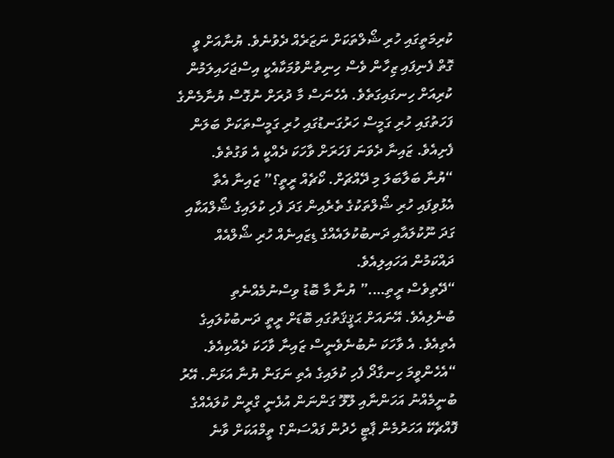ކުރިމަތީގައި ހުރި ޝޯލްތަކަށް ނަޒަރެއް ދެވުނެވެ. ޔުނާއަށް ވީ ގޮތް ފެނިފައި ޒިހާން ވެސް ހިނިތުންވުމަކާއެކީ އިސްޖަހައިލަމުން ކުރިއަށް ހިނގައިގަތެވެ. އެހެނަސް މާ ދުރަށް ނުގޮސް ޔުނާމެންގެ ފަހަތުގައި ހުރި ގަމީސް ހަރުގަނޑުގައި ހުރި ގަމީސްތަކަށް ބަލަން ފެށިއެވެ. ޒައިނާ ދެވަނަ ފަހަރަށް ވާހަކަ ދެއްކީ އެ ވަގުތެވެ.
“ޔުނާ ބަލާބަލަ މި ދޭއްޗަށް. ކޯޗެއް ރީތީ؟” ޒައިނާ އެތާ އެޅުވިފައި ހުރި ޝޯލްތަކުގެ ތެރެއިން ގަދަ ފެހި ކުލައިގެ ޝޯލްއަކާއި ގަދަ ނޫކުލައާއި ދަނބުކުލައެއްގެ ޑިޒައިނެއް ހުރި ޝޯލްއެއް ދައްކަމުން އަހައިލިއެވެ.
“ދޭތިވެސް ރީތި….” ޔުނާ މާ ބޮޑު ވިސްނުމެއްނެތި ބުނެލިއެވެ. އޭނައަށް ޙަޤީޤަތުގައި ބޮޑަށް ރީތީ ދަނބުކުލައިގެ އެތިއެވެ. އެ ވާހަކަ ނުބުނެވެނީސް ޒައިނާ ވާހަކަ ދެއްކިއެވެ.
“އެހެންވީމަ ހިނގާދޯ ފެހި ކުލައިގެ އެތި ނަގަން ޔުނާ އަޅަން. އޭރު ބުނީމެއްނު އަހަންނާއި ލޫލޫ ގަންނަން އުޅެނީ ގްރީން ކުލައެއްގެ ފޮއްޗެކޭ އަހަރުމެން ޕާޓީ ހެދުން ފައްސަން؟ ތީމްއަކަށް ވާނެ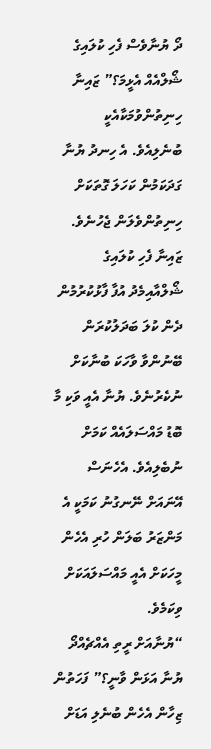ދޯ ޔުނާވެސް ފެހި ކުލައިގެ ޝޯލްއެއް އެޅީމަ؟” ޒައިނާ ހިނިތުންވުމަކާއެކީ ބުނެލިއެވެ. އެ ހިނދު ޔުނާ ގަދަކަމުން ކަހަލަ ގޮތަކަށް ހިނިތުންވެލަން ޖެހުނެވެ. ޒައިނާ ފެހި ކުލައިގެ ޝޯލްއާއިމެދު އުފާ ފާޅުކުރުމުން ދެން ކުލަ ބަދަލުކުރަން ބޭނުންވާ ވާހަކަ ބުނާކަށް ނުކެރުނެވެ. ޔުނާ އެއީ ވަކި މާ ބޮޑު މައްސަލައެއް ކަމަށް ނުބެލިއެވެ. އެހެނަސް އޭނައަށް ނޭނގުނު ކަމަކީ އެ މަންޒަރު ބަލަން ހުރި އެހެން މީހަކަށް އެއީ މައްސަލައަކަށް ވިކަމެވެ.
“ޔުނާއަށް ރީތި އެއްޗެއްދޯ ޔުނާ އަޅަން ވާނީ؟” ފަހަތުން ޒިހާން އެހެން ބުނެލި އަޑަށް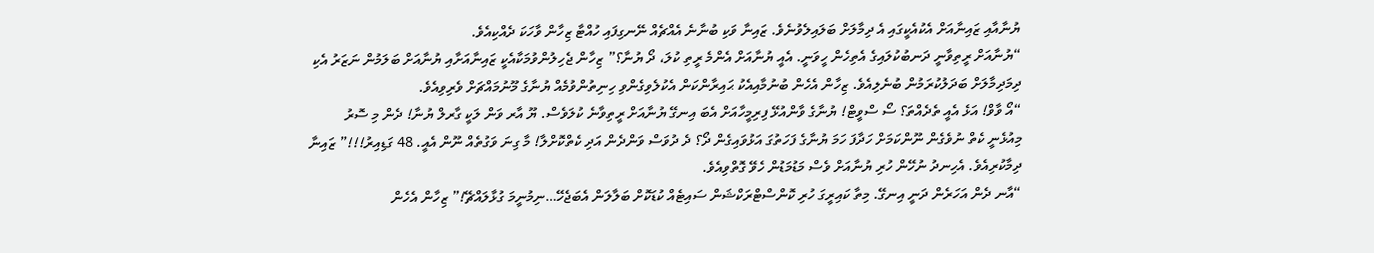ޔުނާއާއި ޒައިނާއަށް އެކުއެކީގައި އެ ދިމާލަށް ބަލައިލެވުނެވެ. ޒައިނާ ވަކި ބުނާނެ އެއްޗެއް ނޭނގިފައި ހުއްޓާ ޒިހާން ވާހަކަ ދެއްކިއެވެ.
“ޔުނާއަށް ރީތިވާނީ ދަނބުކުލައިގެ އެތިހެން ހީވަނީ. އެއީ ޔުނާއަށް އެންމެ ރީތި ކުލަ، ދޯ ޔުނާ؟” ޒިހާން ޖެހިލުންވުމަކާއެކީ ޒައިނާއަށާއި ޔުނާއަށް ބަލަމުން ނަޒަރު އެކި ދިމަދިމާލަށް ބަދަލުކުރަމުން ބުނެލިއެވެ. ޒިހާން އެހެން ބުނުމާއިއެކު ޙައިރާންކަން އެކުލެވިގެންވި ހިނިތުންވުމެއް ޔުނާގެ މޫނުމައްޗަށް ވެރިވިއެވެ.
“އޯ ވާވް! އަޅެ އެއީ ތެދެއްތަ؟ ސޯ ސްވީޓް! ޔުނާގެ ވާންއުޅޭ ފިރިމީހާއަށް އެބަ އިނގޭ ޔުނާއަށް ރީތިވާނެ ކުލަވެސް. ޔޫ އާރ ވަން ލަކީ ގާރލް ޔުނާ! ދެން މި ސޮރު މިއުޅެނީ ކެތް ނުވެގެން ނޫންކަމަށް ހަދާފަ ހަމަ ޔުނާގެ ފަހަތުގަ އަޅުވައިގެން ދޯ؟ ދެ ދުވަސް ވަންދެން އަދި ކެތްކޮށްލާ! މާ ގިނަ ވަގުތެއް ނޫން އެއީ. 48 ގަޑިއިރު!!!” ޒައިނާ ދިމާކުރިއެވެ. އެހިނދު ނުހޭން ހުރި ޔުނާއަށް ވެސް މަޑުމަޑުން ހެވޭ ގޮތްވިއެވެ.
“އާނ ދެން އަހަރެން ދަނީ އިނގޭ. މިތާ ކައިރީގަ ހުރި ކޮންސްޓްރަކްޝަން ސައިޓެއް ކުޑަކޮށް ބަލާލަން އެބަޖެހޭ…ނިމުނީމަ ގުޅާލައްޗޭ!” ޒިހާން އެހެން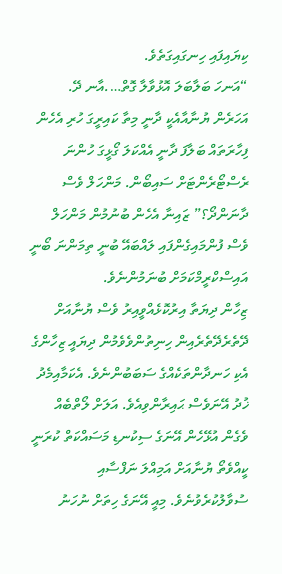ކިޔައިފައި ހިނގައިގަތެވެ.
“އަނހަ ބަލާބަލަ އޮޅުވާލާ ގޮތް….އާނ ދޭ. އަހަރެން ޔުނާއާއެކީ ދާނީ މިތާ ކައިރީގަ ހުރި އެހެން ފިހާރަތައް ބަލާފަ ދާނީ އެއްކަލަ ގޯޅީގަ ހުންނަ ރެސްޓޯރެންޓަށް ސައިބޯން. މަންހަލް ވެސް ދާނަންދޯ؟” ޒައިނާ އެހެން ބުނުމުން މަންހަލް ވެސް ފުންމައިގެންފައި ލައްބައޭ ބުނީ ތިމަންނަ ބޯނީ އައިސްކްރީމްކަމަށް ބުނަމުންނެވެ.
ޒިހާން ދިޔަތާ އިރުކޮޅެއްވީއިރު ވެސް ޔުނާއަށް ދޭތެރެދޭތެރެއިން ހިނިތުންވެވެމުން ދިޔައީ ޒިހާންގެ އެކި ހަނދާންތަކެއްގެ ސަބަބުންނެވެ. އެކަމާއިމެދު ޚުދު އޭނަވެސް ޙައިރާންވިއެވެ. އަލަށް ލޯތްބެއް ވެގެން އުޅޭހެން އޭނަގެ ސިކުނޑި މަސައްކަތް ކުރަނީ ކީއްވެތޯ ޔުނާއަށް އަމިއްލަ ނަފްސާއި ސުވާލުކުރެވުނެވެ. މިއީ އޭނަގެ ހިތަށް ނުހަނު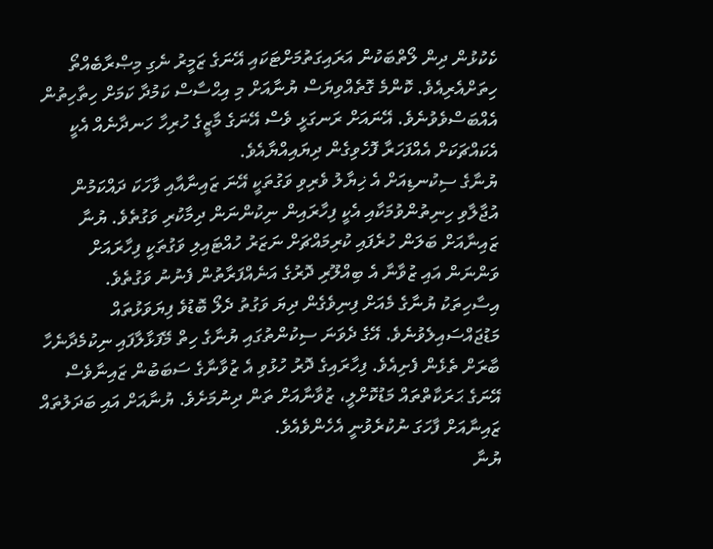ކެކުޅުން ދިން ލޯތްބަކުން އަރައިގަތުމަށްޓަކައި އޭނަގެ ޒަމީރު ނެގި މިޞްރާބެއްތޯ ހިތަށްއެރިއެވެ. ކޮންމެ ގޮތެއްވިޔަސް ޔުނާއަށް މި އިޙްސާސް ކަމުދާ ކަމަށް ހިތާހިތުން އެއްބަސްވެވުނެވެ. އޭނައަށް ރަނގަޅީ ވެސް އޭނަގެ މާޒީގެ ހުރިހާ ހަނދާނެއް އެކީ އެކައްޗަކަށް އެއްފަހަރާ ފޮހެވިގެން ދިޔައިއްޔާއެވެ.
ޔުނާގެ ސިކުނޑިއަށް އެ ޚިޔާލު ވެރިވި ވަގުތަކީ އޭނަ ޒައިނާއާއި ވާހަކަ ދައްކަމުން އުޖާލާވި ހިނިތުންވުމަކާއި އެކީ ފިހާރައިން ނިކުންނަން ދިމާކުރި ވަގުތެވެ. ޔުނާ ޒައިނާއަށް ބަލަން ހުރެފައި ކުރިމައްޗަށް ނަޒަރު ހުއްޓައިލި ވަގުތަކީ ފިހާރައަށް ވަންނަން އައި ޒުވާނާ އެ ބިއްލޫރި ދޮރުގެ އަނެއްފަރާތުން ފެނުނު ވަގުތެވެ.
އިސާހިތަކު ޔުނާގެ މެއަށް ފިނިވެގެން ދިޔަ ވަގުތު ދެލޯ ބޮޑުވެ ފިޔަވަޅުތައް މަޑުޖައްސައިލެވުނެވެ. އޭގެ ދެވަނަ ސިކުންތުގައި ޔުނާގެ ހިތް މޭފަޅާލާފައި ނިކުމެދާނެހާ ބާރަށް ތެޅެން ފެށިއެވެ. ފިހާރައިގެ ދޮރު ހުޅުވި އެ ޒުވާނާގެ ސަބަބުން ޒައިނާވެސް އޭނަގެ ޙަރަކާތްތައް މަޑުކޮށްލީ، ޒުވާނާއަށް ތަން ދިނުމަށެވެ. ޔުނާއަށް އައި ބަދަލުތައް ޒައިނާއަށް ފާހަގަ ނުކުރެވުނީ އެހެންވެއެވެ.
ޔުނާ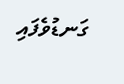ގަނޑުވެފައި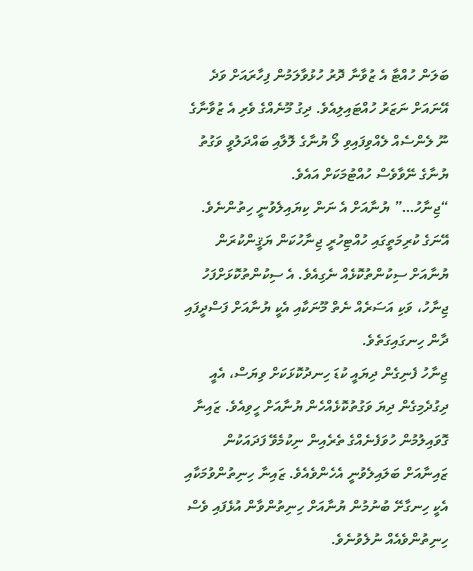ބަލަން ހުއްޓާ އެ ޒުވާނާ ދޮރު ހުޅުވާލަމުން ފިހާރައަށް ވަދެ އޭނައަށް ނަޒަރު ހުއްޓައިލިއެވެ. ދިގު މޫނެއްގެ ވެރި އެ ޒުވާނާގެ ނޫ ލެންސެއް ލެއްވިފައިވި ލޯ ޔުނާގެ ލޮލާއި ބައްދަލުވީ ވަގުތު ޔުނާގެ ނޭވާވެސް ހުއްޓުމަކަށް އައެވެ.
“ޖިނާހު…” ޔުނާއަށް އެ ނަން ކިޔައިލެވުނީ ހިތުންނެވެ. އޭނަގެ ކުރިމަތީގައި ހުއްޓިހުރީ ޖިނާހުކަން ޔަޤީންކުރަން ޔުނާއަށް ސިކުންތުކޮޅެއް ނެގިއެވެ. އެ ސިކުންތުކޮޅަށްފަހު ޖިނާހު، ވަކި އަސަރެއް ނެތް މޫނަކާއި އެކީ ޔުނާއަށް ފަސްދީފައި ދާން ހިނގައިގަތެވެ.
ޖިނާހު ފެނިގެން ދިޔައީ ކުޑަ ހިނދުކޮޅަކަށް ވިޔަސް، އެއީ ދިގުދެމިގެން ދިޔަ ވަގުތުކޮޅެއްހެން ޔުނާއަށް ހީވިއެވެ. ޒައިނާ ގޮވައިލުމުން ހުވަފެނެއްގެ ތެރެއިން ނިކުމެވޭ ފަދައަކުން ޒައިނާއަށް ބަލައިލެވުނީ އެހެންވެއެވެ. ޒައިނާ ހިނިތުންވުމަކާއި އެކީ ހިނގާށޭ ބުނުމުން ޔުނާއަށް ހިނިތުންވާން އުޅެފައި ވެސް ހިނިތުންވެއެއް ނުލެވުނެވެ.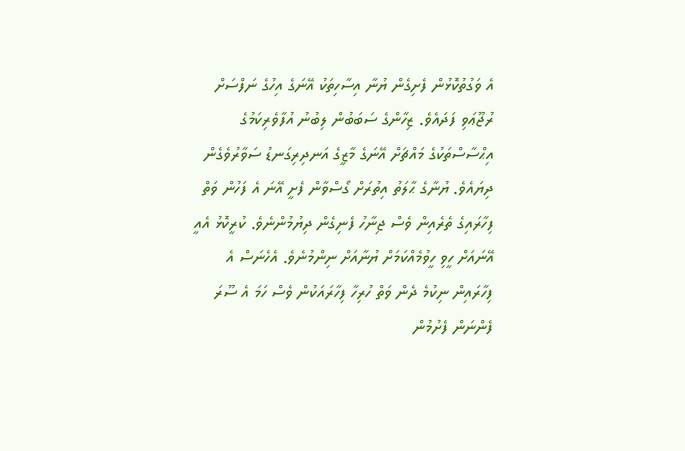އެ ވަގުތުކޮޅުން ފެށިގެން ޔުނާ އިސާހިތަކު އޭނަގެ އިހުގެ ނަފްސަށް ރުޖޫޢަވި ފަދައެވެ. ޒިހާންގެ ސަބަބުން ލިބުނު އުފާވެރިކަމުގެ އިޙްސާސްތަކުގެ މައްޗަށް އޭނަގެ މާޒީގެ އަނދިރިގަނޑު ސަވާރުވެގެން ދިޔައެވެ. ޔުނާގެ ޙާލަތު އިތުރަށް ގޯސްވާން ފެށީ އޭނަ އެ ފަހުން ވަތް ފިހާރައިގެ ތެރެއިން ވެސް ޖިނާހު ފެނިގެން ދިޔުމުންނެވެ. ކުރީކޮޅު އެއީ އޭނައަށް ހީވި ހީވުމެއްކަމަށް ޔުނާއަށް ނިންމުނެވެ. އެހެނަސް އެ ފިހާރައިން ނިކުމެ ދެން ވަތް ހުރިހާ ފިހާރައަކުން ވެސް ހަމަ އެ ސޫރަ ފެންނަން ފެށުމުން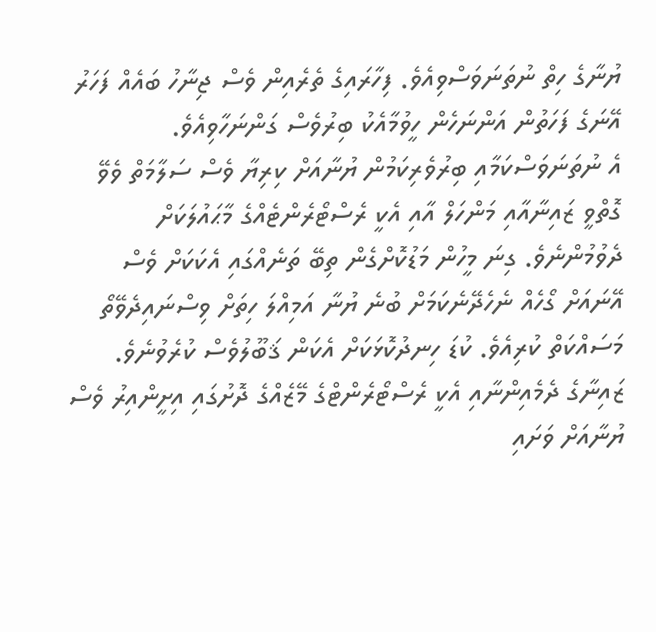ޔުނާގެ ހިތް ނުތަނަވަސްވިއެވެ. ފިހާރައިގެ ތެރެއިން ވެސް ޖިނާހު ބައެއް ފަހަރު އޭނަގެ ފަހަތުން އަންނަހެން ހީވުމާއެކު ބިރުވެސް ގަންނަހާވިއެވެ.
އެ ނުތަނަވަސްކަމާއި ބިރުވެރިކަމުން ޔުނާއަށް ކިރިޔާ ވެސް ސަލާމަތް ވެވޭ ގޮތްވީ ޒައިނާއާއި މަންހަލް އާއި އެކީ ރެސްޓޯރެންޓެއްގެ މާޙައުލަކަށް ދެވުމުންނެވެ. ގިނަ މީހުން މަޑުކޮށްގެން ތިބޭ ތަނެއްގައި އެކަކަށް ވެސް އޭނައަށް ގޯހެއް ނެހެދޭނެކަމަށް ބުނެ ޔުނާ އަމިއްލަ ހިތަށް ވިސްނައިދެވޭތޯ މަސައްކަތް ކުރިއެވެ. ކުޑަ ހިނދުކޮޅަކަށް އެކަން ޤަބޫލުވެސް ކުރެވުނެވެ. ޒައިނާގެ ދެމެއިންނާއި އެކީ ރެސްޓޯރެންޓްގެ މޭޒެއްގެ ދޮށުގައި އިށީންއިރު ވެސް ޔުނާއަށް ވަށައި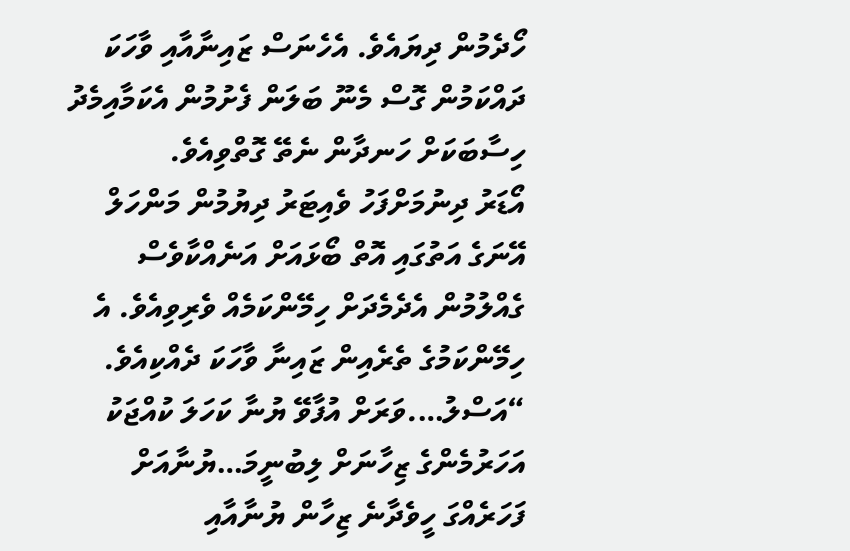ހޯދެމުން ދިޔައެވެ. އެހެނަސް ޒައިނާއާއި ވާހަކަ ދައްކަމުން ގޮސް މެނޫ ބަލަން ފެށުމުން އެކަމާއިމެދު ހިސާބަކަށް ހަނދާން ނެތޭ ގޮތްވިއެވެ.
އޯޑަރު ދިނުމަށްފަހު ވެއިޓަރު ދިޔުމުން މަންހަލް އޭނަގެ އަތުގައި އޮތް ބޯޅައަށް އަނެއްކާވެސް ގެއްލުމުން އެދެމެދަށް ހިމޭންކަމެއް ވެރިވިއެވެ. އެ ހިމޭންކަމުގެ ތެރެއިން ޒައިނާ ވާހަކަ ދެއްކިއެވެ.
“އަސްލު….ވަރަށް އުފާވޭ ޔުނާ ކަހަލަ ކުއްޖަކު އަހަރުމެންގެ ޒިހާނަށް ލިބުނީމަ…ޔުނާއަށް ފަހަރެއްގަ ހީވެދާނެ ޒިހާން ޔުނާއާއި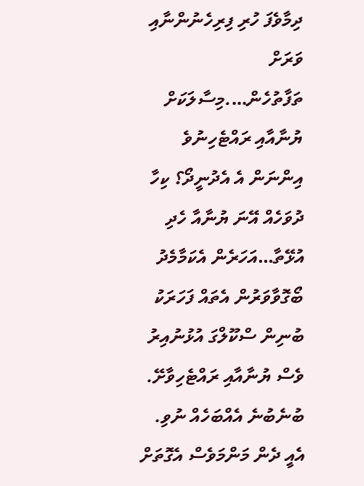ދިމާވެފަ ހުރި ފިރިހެނުންނާއި ވަރަށް ތަފާތުހެން….މިސާލަކަށް ޔުނާއާއި ރައްޓެހިނުވެ އިންނަން އެ އެދުނީދޯ؟ ކިހާ ދުވަހެއް އޭނަ ޔުނާއާ ހެދި އުޅޭތާ…އަހަރެން އެކަމާމެދު ބޯގޮވާވަރުން އެތައް ފަހަރަކު ބުނިން ސްކޫލްގަ އުޅުނުއިރު ވެސް ޔުނާއާއި ރައްޓެހިވާށޭ. ބުނެބުނެ އެއްބަހެއް ނުވި. އެއީ ދެން މަންމަވެސް އެގޮތަށް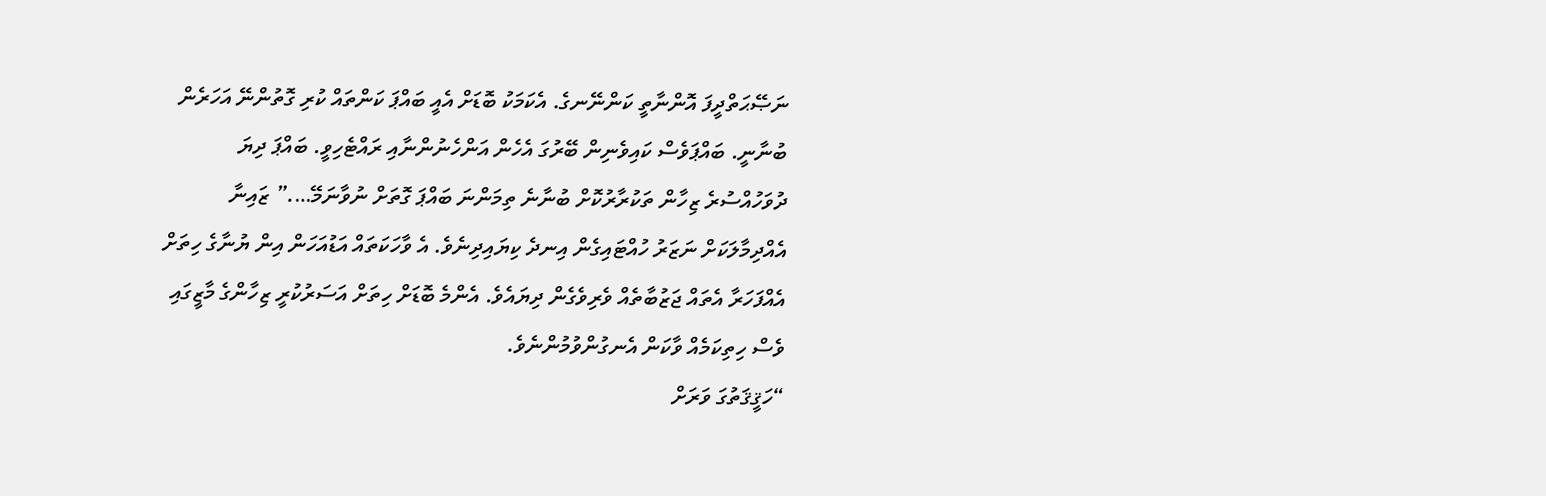ނަޞޭޙަތްދީފަ އޮންނާތީ ކަންނޭނގެ. އެކަމަކު ބޮޑަށް އެއީ ބައްޕަ ކަންތައް ކުރި ގޮތުންނޭ އަހަރެން ބުނާނީ. ބައްޕަވެސް ކައިވެނިން ބޭރުގަ އެހެން އަންހެނުންނާއި ރައްޓެހިވީ. ބައްޕަ ދިޔަ ދުވަހުއްސުރެ ޒިހާން ތަކުރާރުކޮށް ބުނާނެ ތިމަންނަ ބައްޕަ ގޮތަށް ނުވާނަމޭ….” ޒައިނާ އެއްދިމާލަކަށް ނަޒަރު ހުއްޓައިގެން އިނދެ ކިޔައިދިނެވެ. އެ ވާހަކަތައް އަޑުއަހަން އިން ޔުނާގެ ހިތަށް އެއްފަހަރާ އެތައް ޖަޒުބާތެއް ވެރިވެގެން ދިޔައެވެ. އެންމެ ބޮޑަށް ހިތަށް އަސަރުކުރީ ޒިހާންގެ މާޒީގައި ވެސް ހިތިކަމެއް ވާކަން އެނގުންވުމުންނެވެ.
“ހަޤީޤަތުގަ ވަރަށް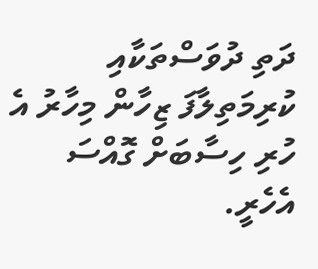ދަތި ދުވަސްތަކާއި ކުރިމަތިލާފަ ޒިހާން މިހާރު އެ ހުރި ހިސާބަށް ގޮއްސަ އެހެރީ.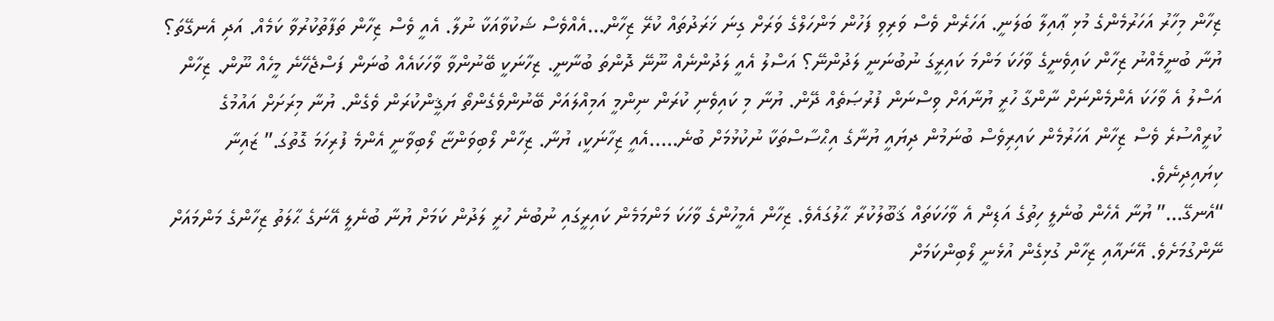ޒިހާން މިހާރު އަހަރުމެންގެ މުޅި ޢާއިލާ ބަލަނީ. އަހަރެން ވެސް ވަރިވި ފަހުން މަންހަލްގެ ވަރަށް ގިނަ ޚަރަދުތައް ކުރޭ ޒިހާން…އެއްވެސް ޝަކުވާއަކާ ނުލާ. އެއީ ވެސް ޒިހާން ތަފާތުކުރުވާ ކަމެއް. އަދި އެނގޭތަ؟ ޔުނާ ބުނީމެއްނު ޒިހާން ކައިވެނީގެ ވާހަކަ މަންމަ ކައިރީގަ ނުބުނަނީ ލަދުންނޭ؟ އަސްލު އެއީ ލަދުންނެއް ނޫނޭ ދޮންތަ ބުނާނީ. ޒިހާނަކީ ބޭނުންވާ ވާހަކައެއް ބުނަން ފަސްޖެހޭނެ މީހެއް ނޫން. ޒިހާން އަސްލު އެ ވާހަކަ އެންމެންނަށް ނާންގާ ހުރީ ޔުނާއަށް ވިސްނަން ފުރުޞަތެއް ދޭން. ޔުނާ މި ކައިވެނި ކުރަން ނިންމީ އަމިއްލައަށް ބޭނުންވެގެންތޯ ޔަޤީންކުރަން ވެގެން. ޔުނާ މިރަށަށް އައުމުގެ ކުރީއްސުރެ ވެސް ޒިހާން އަހަރުމެން ކައިރިވެސް ބުނަމުން ދިޔައީ ޔުނާގެ އިޙްސާސްތަކާ ނުކުޅުމަށް ބުނެ…..އެއީ ޒިހާނަކީ، ޔުނާ. ޒިހާން ލޯބިވަންޏާ ލޯބިވާނީ އެންމެ ފުރިހަމަ ގޮތުގަ.” ޒައިނާ ކިޔައިދިނެވެ.
“އެނގޭ…” ޔުނާ އެހެން ބުނެލީ ހިތުގެ އަޑިން އެ ވާހަކަތައް ޤަބޫލުކުރާ ޙާލުގައެވެ. ޒިހާން އެމީހުންގެ ވާހަކަ މަންމަމެން ކައިރީގައި ނުބުނެ ހުރީ ލަދުން ކަމަށް ޔުނާ ބުނެލީ އޭނަގެ ޙާލަތު ޒިހާންގެ މަންމައަށް ނޭންގުމަށެވެ. އޭނައާއި ޒިހާން ގުޅިގެން އުޅެނީ ލޯބިންކަމަށް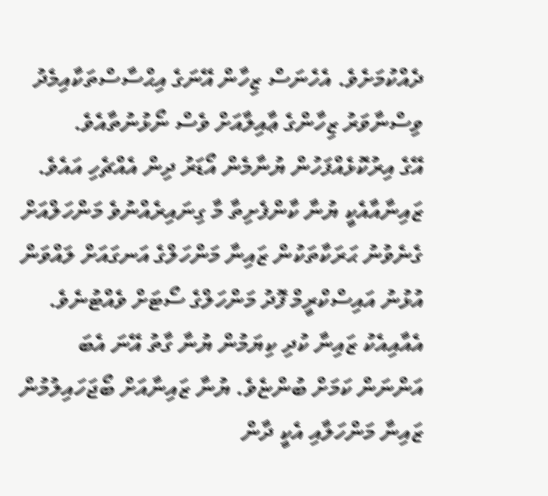ދެއްކުމަށެވެ. އެހެނަސް ޒިހާން އޭނަގެ އިޙްސާސްތަކާއިމެދު ވިސްނާވަރު ޒިހާންގެ ޢާއިލާއަށް ވެސް ނޯޅުނުތާއެވެ.
އޭގެ އިރުކޮޅެއްފަހުން ޔުނާމެން އޯޑަރު ދިން އެއްޗެހި އައެވެ. ޒައިނާއާއެކީ ޔުނާ ކާންފެށިތާ މާ ގިނައިރެއްނުވެ މަންހަލްއަށް ގެނެވުނު ޙަރަކާތަކުން ޒައިނާ މަންހަލްގެ އަނގައަށް ލައްވަން އުޅުނު އައިސްކްރީމް ފޮދު މަންހަލްގެ ސޯޓަށް ވެއްޓުނެވެ. އެއާއިއެކު ޒައިނާ ކުދި ކިޔަމުން ޔުނާ ގާތު އޭނަ އެބަ އަންނަން ކަމަށް ބުންޏެވެ. ޔުނާ ޒައިނާއަށް ބޯޖަހައިލުމުން ޒައިނާ މަންހަލާއި އެކީ ދާން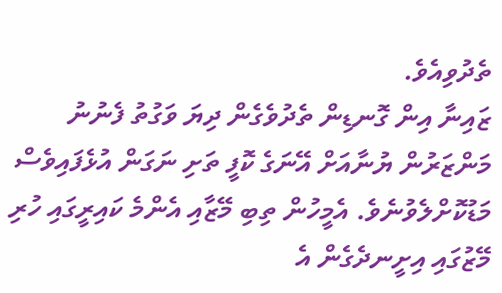ތެދުވިއެވެ.
ޒައިނާ އިން ގޮނޑިން ތެދުވެގެން ދިޔަ ވަގުތު ފެނުނު މަންޒަރުން ޔުނާއަށް އޭނަގެ ކޮފީ ތަށި ނަގަން އުޅެފައިވެސް މަޑުކޮށްލެވުނެވެ. އެމީހުން ތިބި މޭޒާއި އެންމެ ކައިރީގައި ހުރި މޭޒުގައި އިށީނދެގެން އެ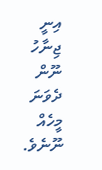އިނީ ޖިނާހު ނޫން ދެވަނަ މީހެއް ނޫނެވެ.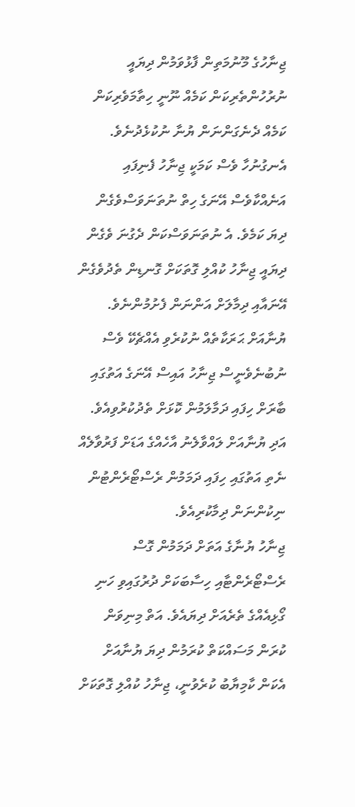ޖިނާހުގެ މޫނުމަތިން ފާޅުވަމުން ދިޔައީ ނުރުހުންތެރިކަން ކަމެއް ނޫނީ ހިތާމަވެރިކަން ކަމެއް ދެނެގަންނަން ޔުނާ ނުކުޅެދުނެވެ. އެނގުނުހާ ވެސް ކަމަކީ ޖިނާހު ފެނިފައި އަނެއްކާވެސް އޭނަގެ ހިތް ނުތަނަވަސްވެގެން ދިޔަ ކަމެވެ. އެ ނުތަނަވަސްކަން ދެގުނަ ވެގެން ދިޔައީ ޖިނާހު ކުއްލި ގޮތަކަށް ގޮނޑިން ތެދުވެގެން އޭނައާއި ދިމާލަށް އަންނަން ފެށުމުންނެވެ. ޔުނާއަށް ޙަރަކާތެއް ނުކުރެވި އެއްޗެކޭ ވެސް ނުބުނެވެނީސް ޖިނާހު އައިސް އޭނަގެ އަތުގައި ބާރަށް ހިފައި ދަމާލަމުން ކޮޅަށް ތެދުކުރުވިއެވެ. އަދި ޔުނާއަށް ލައްވާލެނު އާހެއްގެ އަޑަށް ފަރުވާލެއް ނެތި އަތުގައި ހިފައި ދަމަމުން ރެސްޓޯރެންޓުން ނިކުންނަން ދިމާކުރިއެވެ.
ޖިނާހު ޔުނާގެ އަތަށް ދަމަމުން ގޮސް ރެސްޓޯރެންޓާއި ހިސާބަކަށް ދުރުގައިވި ހަނި ގޯޅިއެއްގެ ތެރެއަށް ދިޔައެވެ. އަތް މިނިވަން ކުރަން މަސައްކަތް ކުރަމުން ދިޔަ ޔުނާއަށް އެކަން ކާމިޔާބު ކުރެވުނީ، ޖިނާހު ކުއްލި ގޮތަކަށް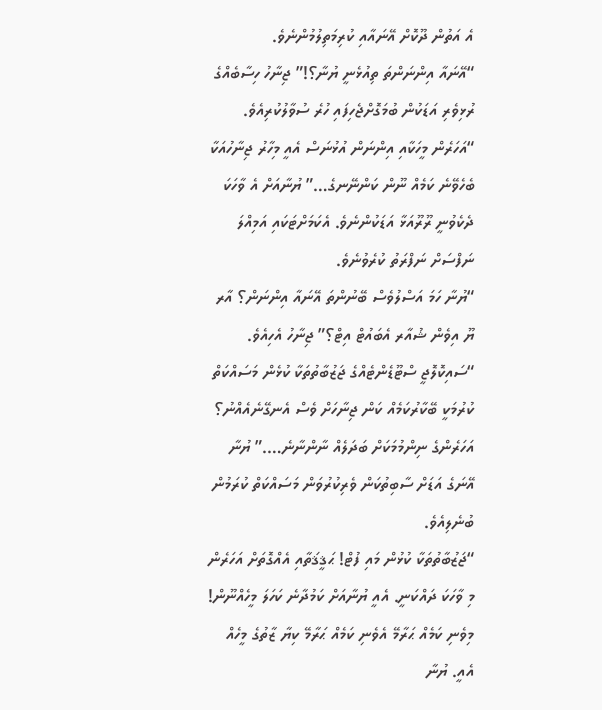އެ އަތުން ދޫކޮށް އޭނައާއި ކުރިމަތިލުމުންނެވެ.
“އޭނައާ އިންނަންތަ ތިއުޅެނީ ޔުނާ؟!” ޖިނާހު ހިސާބެއްގެ ރުޅިވެރި އަޑަކުން ބުމަގޮށްޖެހިފައި ހުރެ ސުވާލުކުރިއެވެ.
“އަހަރެން މީހަކާއި އިންނަން އުޅުނަސް އެއީ މިހާރު ޖިނާހުއަކާ ބެހެވޭނެ ކަމެއް ނޫން ކަންނޭނގެ…” ޔުނާއަށް އެ ވާހަކަ ދެކެވުނީ ރޫރޫއަޅާ އަޑަކުންނެވެ. އެކަމަށްޓަކައި އަމިއްލަ ނަފްސަށް ނަފްރަތު ކުރެވުނެވެ.
“ޔުނާ ހަމަ އަސްލުވެސް ބޭނުންތަ އޭނައާ އިންނަން؟ އާރ ޔޫ އިވެން ޝުއާރ އެބައުޓް އިޓް؟” ޖިނާހު އެހިއެވެ.
“ސައިކޮލޮޖީ ސްޓޫޑެންޓެއްގެ ޖަޒުބާތުތަކާ ކުޅެން މަސައްކަތް ކުރުމަކީ ބޭކާރުކަމެއް ކަން ޖިނާހަށް ވެސް އެނގޭނެއެއްނު؟ އަހަރެންގެ ނިންމުމަކަށް ބަދަލެއް ނާންނާނެ….” ޔުނާ އޭނަގެ އަޑަށް ސާބިތުކަން ވެރިކުރުވަން މަސައްކަތް ކުރަމުން ބުނެލިއެވެ.
“ޖަޒުބާތުތަކާ ކުޅުން މައި ފުޓް! ޙަޤީޤަތާއި އެއްގޮތަށް އަހަރެން މި ވާހަކަ ދައްކަނީ. އެއީ ޔުނާއަށް ކަމުދާނެ ކަހަލަ މީހެއްނޫން! މިވެނި ކަމެއް ޙަރާމޭ އެވެނި ކަމެއް ޙަރާމޭ ކިޔާ ޒާތުގެ މީހެއް އެއީ. ޔުނާ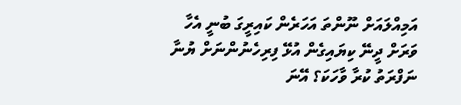އަމިއްލައަށް ނޫންތަ އަހަރެން ކައިރީގަ ބުނީ އެހާ ވަރަށް ދީނޭ ކިޔައިގެން އުޅޭ ފިރިހެނުންނަށް ޔުނާ ނަފްރަތު ކުރާ ވާހަކަ؟ އޭނަ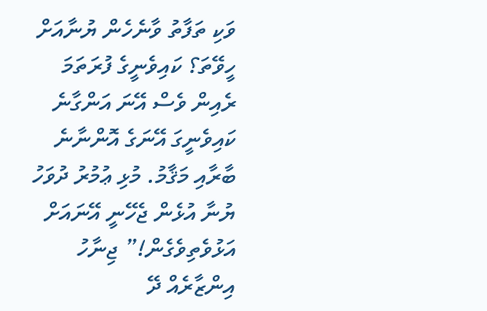ވަކި ތަފާތު ވާނެހެން ޔުނާއަށް ހީވޭތަ؟ ކައިވެނީގެ ފުރަތަމަ ރެއިން ވެސް އޭނަ އަންގާނެ ކައިވެނީގަ އޭނަގެ އޮންނާނެ ބާރާއި މަޤާމު. މުޅި ޢުމުރު ދުވަހު ޔުނާ އުޅެން ޖެހޭނީ އޭނައަށް އަޅުވެތިވެގެން!” ޖިނާހު އިންޒާރެއް ދޭ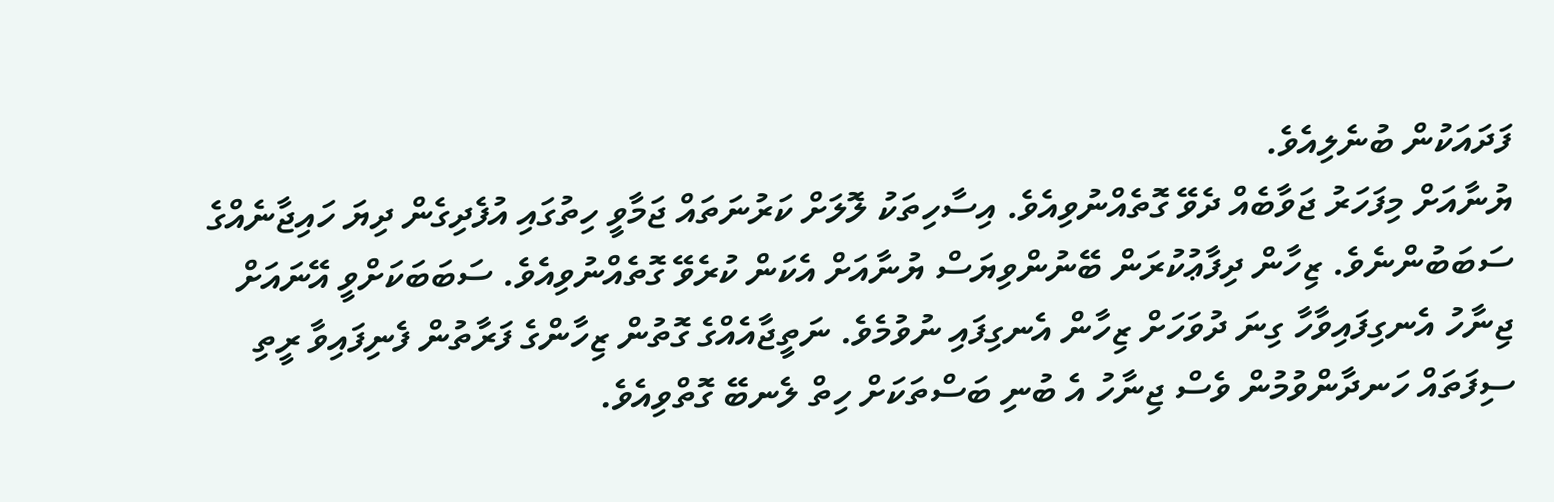ފަދައަކުން ބުނެލިއެވެ.
ޔުނާއަށް މިފަހަރު ޖަވާބެއް ދެވޭ ގޮތެއްނުވިއެވެ. އިސާހިތަކު ލޮލަށް ކަރުނަތައް ޖަމާވީ ހިތުގައި އުފެދިގެން ދިޔަ ހައިޖާނެއްގެ ސަބަބުންނެވެ. ޒިހާން ދިފާޢުކުރަން ބޭނުންވިޔަސް ޔުނާއަށް އެކަން ކުރެވޭ ގޮތެއްނުވިއެވެ. ސަބަބަކަށްވީ އޭނައަށް ޖިނާހު އެނގިފައިވާހާ ގިނަ ދުވަހަށް ޒިހާން އެނގިފައި ނުވުމެވެ. ނަތީޖާއެއްގެ ގޮތުން ޒިހާންގެ ފަރާތުން ފެނިފައިވާ ރީތި ސިފަތައް ހަނދާންވުމުން ވެސް ޖިނާހު އެ ބުނި ބަސްތަކަށް ހިތް ލެނބޭ ގޮތްވިއެވެ.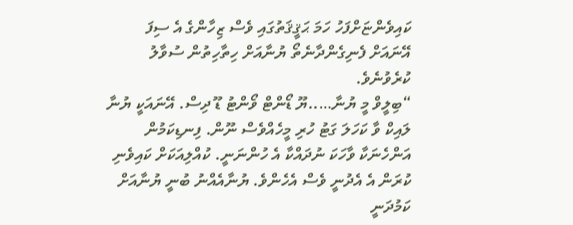ކައިވެންޏަށްފަހު ހަމަ ޙަޤީޤަތުގައި ވެސް ޒިހާންގެ އެ ސިފަ އޭނައަށް ފެނިގެންދާނެތޯ ޔުނާއަށް ހިތާހިތުން ސުވާލު ކުރެވުނެވެ.
“ބިލީވް މީ ޔުނާ…..ޔޫ ޑޯންޓް ވޯންޓު ޑޫ ދިސް. އޭނައަކީ ޔުނާ ލައިކް ވާ ކަހަލަ ގަޓު ހުރި މީހެއްވެސް ނޫން. ފިނޑިކަމުން އަންހެނަކާ ވާހަކަ ނުދައްކާ އެ ހުންނަނީ. ކުއްލިއަކަށް ކައިވެނި ކުރަން އެ އެދުނީ ވެސް އެހެންވެ. ޔުނާއެއްނު ބުނީ ޔުނާއަށް ކަމުދަނީ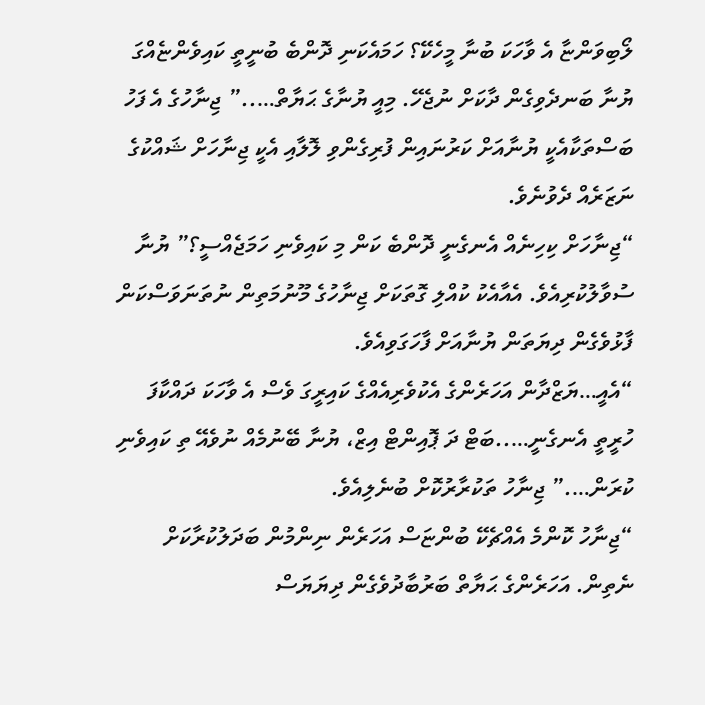ލޯބިވަންޏާ އެ ވާހަކަ ބުނާ މީހެކޭ؟ ހަމައެކަނި ދޮންބެ ބުނީތީ ކައިވެންޏެއްގަ ޔުނާ ބަނދެވިގެން ދާކަށް ނުޖެހޭ. މިއީ ޔުނާގެ ޙަޔާތް…..” ޖިނާހުގެ އެ ފަހު ބަސްތަކާއެކީ ޔުނާއަށް ކަރުނައިން ފުރިގެންވި ލޮލާއި އެކީ ޖިނާހަށް ޝައްކުގެ ނަޒަރެއް ދެވުނެވެ.
“ޖިނާހަށް ކިހިނެއް އެނގެނީ ދޮންބެ ކަން މި ކައިވެނި ހަމަޖެއްސީ؟” ޔުނާ ސުވާލުކުރިއެވެ. އެއާއެކު ކުއްލި ގޮތަކަށް ޖިނާހުގެ މޫނުމަތިން ނުތަނަވަސްކަން ފާޅުވެގެން ދިޔަތަން ޔުނާއަށް ފާހަގަވިއެވެ.
“އެއީ…ޔަޒްދާން އަހަރެންގެ އެކުވެރިއެއްގެ ކައިރީގަ ވެސް އެ ވާހަކަ ދައްކާފަ ހުރީތީ އެނގެނީ…..ބަޓް ދަ ޕޮއިންޓް އިޒް، ޔުނާ ބޭނުމެއް ނުވެއޭ ތި ކައިވެނި ކުރަން….” ޖިނާހު ތަކުރާރުކޮށް ބުނެލިއެވެ.
“ޖިނާހު ކޮންމެ އެއްޗެކޭ ބުންޏަސް އަހަރެން ނިންމުން ބަދަލުކުރާކަށް ނެތިން. އަހަރެންގެ ޙަޔާތް ބަރުބާދުވެގެން ދިޔަޔަސް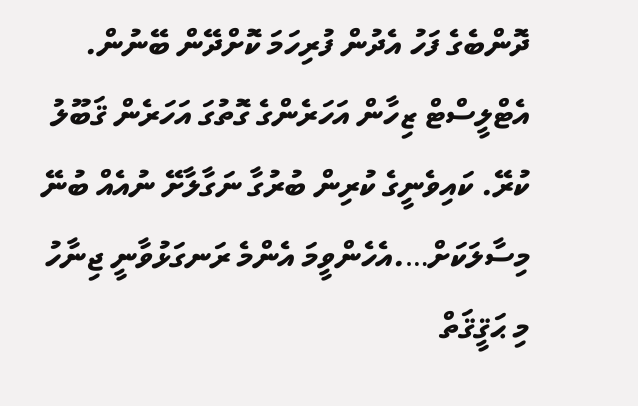ދޮންބެގެ ފަހު އެދުން ފުރިހަމަ ކޮށްދޭން ބޭނުން. އެޓްލީސްޓް ޒިހާން އަހަރެންގެ ގޮތުގަ އަހަރެން ޤަބޫލު ކުރޭ. ކައިވެނީގެ ކުރިން ބުރުގާ ނަގާލާށޭ ނުއެއް ބުނޭ މިސާލަކަށް….އެހެންވީމަ އެންމެ ރަނގަޅުވާނީ ޖިނާހު މި ޙަޤީޤަތް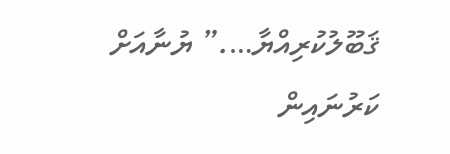ޤަބޫލުކުރިއްޔާ….” ޔުނާއަށް ކަރުނައިން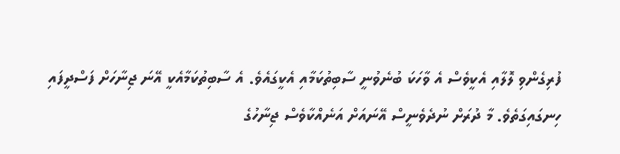ފުރިގެންވި ލޮލާއި އެކީވެސް އެ ވާހަކަ ބުނެވުނީ ސާބިތުކަމާއި އެކީގައެވެ. އެ ސާބިތުކަމާއެކީ އޭނަ ޖިނާހަށް ފަސްދީފައި ހިނގައިގަތެވެ. މާ ދުރަށް ނުދެވެނީސް އޭނައަށް އަނެއްކާވެސް ޖިނާހުގެ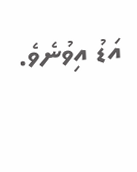އަޑު އިވުނެވެ.